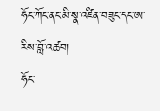ཧོང་ཀོང་ནང་མི་སྣ་འཛིན་བཟུང་དང་ཨ་རིས་བློ་འཚབ།
ཧོང་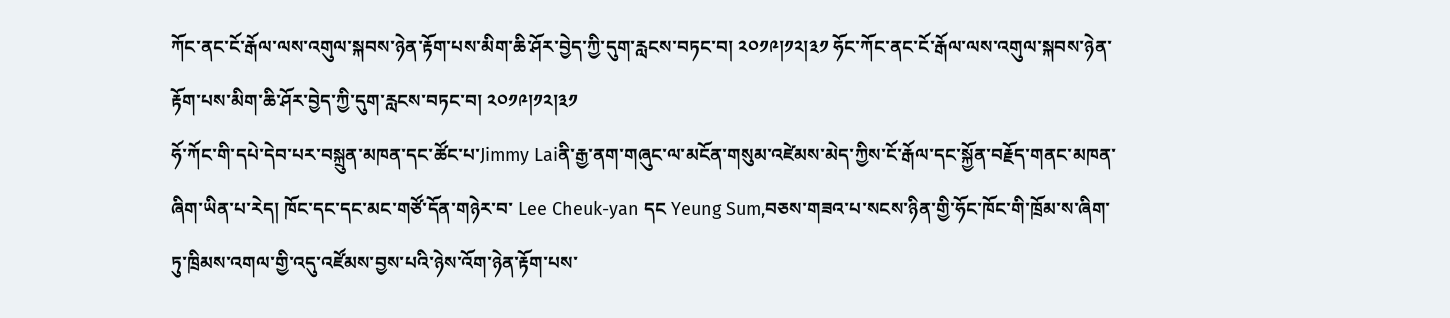ཀོང་ནང་ངོ་རྒོལ་ལས་འགུལ་སྐབས་ཉེན་རྟོག་པས་མིག་ཆི་ཤོར་བྱེད་ཀྱི་དུག་རླངས་བཏང་བ། ༢༠༡༩།༡༢།༣༡ ཧོང་ཀོང་ནང་ངོ་རྒོལ་ལས་འགུལ་སྐབས་ཉེན་རྟོག་པས་མིག་ཆི་ཤོར་བྱེད་ཀྱི་དུག་རླངས་བཏང་བ། ༢༠༡༩།༡༢།༣༡
ཧོ་ཀོང་གི་དཔེ་དེབ་པར་བསྐྲུན་མཁན་དང་ཚོང་པ་Jimmy Laiནི་རྒྱ་ནག་གཞུང་ལ་མངོན་གསུམ་འཛེམས་མེད་ཀྱིས་ངོ་རྒོལ་དང་སྐྱོན་བརྗོད་གནང་མཁན་ཞིག་ཡིན་པ་རེད། ཁོང་དང་དང་མང་གཙོ་དོན་གཉེར་བ་ Lee Cheuk-yan དང Yeung Sum,བཅས་གཟའ་པ་སངས་ཉིན་གྱི་ཧོང་ཁོང་གི་ཁྲོམ་ས་ཞིག་ཏུ་ཁྲིམས་འགལ་གྱི་འདུ་འཛོམས་བྱས་པའི་ཉེས་འོག་ཉེན་རྟོག་པས་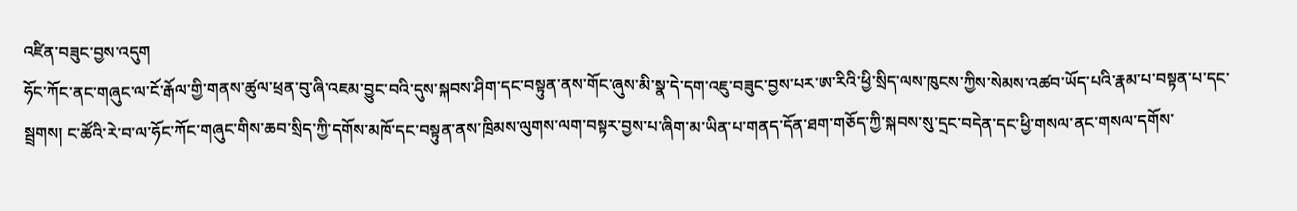འཛིན་བཟུང་བྱས་འདུག
ཧོང་ཀོང་ནང་གཞུང་ལ་ངོ་རྒོལ་གྱི་གནས་ཚུལ་ཕྲན་བུ་ཞི་འཇམ་བྱུང་བའི་དུས་སྐབས་ཤིག་དང་བསྟུན་ནས་གོང་ཞུས་མི་སྣ་དེ་དག་འཇུ་བཟུང་བྱས་པར་ཨ་རིའི་ཕྱི་སྲིད་ལས་ཁུངས་ཀྱིས་སེམས་འཚབ་ཡོད་པའི་རྣམ་པ་བསྟན་པ་དང་སྦྲགས། ང་ཚོའི་རེ་བ་ལ་ཧོང་ཀོང་གཞུང་གིས་ཆབ་སྲིད་ཀྱི་དགོས་མཁོ་དང་བསྟུན་ནས་ཁྲིམས་ལུགས་ལག་བསྟར་བྱས་པ་ཞིག་མ་ཡིན་པ་གནད་དོན་ཐག་གཅོད་ཀྱི་སྐབས་སུ་དྲང་བདེན་དང་ཕྱི་གསལ་ནང་གསལ་དགོས་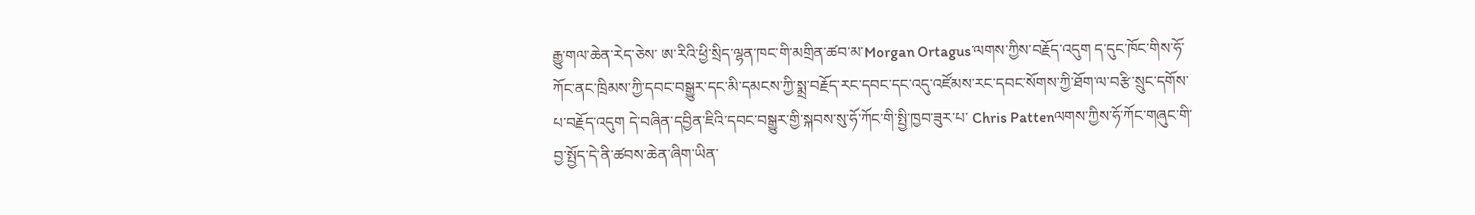རྒྱུ་གལ་ཆེན་རེད་ཅེས་ ཨ་རིའི་ཕྱི་སྲིད་ལྷན་ཁང་གི་མགྲིན་ཚབ་མ་Morgan Ortagus་ལགས་ཀྱིས་བརྗོད་འདུག ད་དུང་ཁོང་གིས་ཧོ་ཀོང་ནང་ཁྲིམས་ཀྱི་དབང་བསྒྱུར་དང་མི་དམངས་ཀྱི་སྨྲ་བརྗོད་རང་དབང་དང་འདུ་འཛོམས་རང་དབང་སོགས་ཀྱི་ཐོག་ལ་བརྩི་སྲུང་དགོས་པ་བརྗོད་འདུག དེ་བཞིན་དབྱིན་ཇིའི་དབང་བསྒྱུར་གྱི་སྐབས་སུ་ཧོ་ཀོང་གི་སྤྱི་ཁྱབ་ཟུར་པ་ Chris Pattenལགས་ཀྱིས་ཧོ་ཀོང་གཞུང་གི་བྱ་སྤྱོད་དེ་ནི་ཚབས་ཆེན་ཞིག་ཡིན་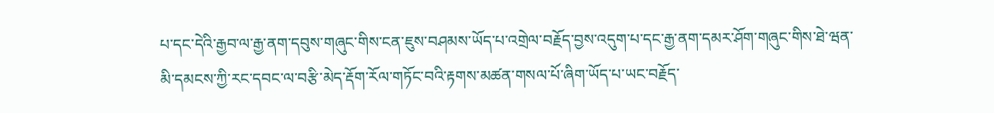པ་དང་དེའི་རྒྱབ་ལ་རྒྱ་ནག་དབུས་གཞུང་གིས་ངན་ཇུས་བཤམས་ཡོད་པ་འགྲེལ་བརྗོད་བྱས་འདུག་པ་དང་རྒྱ་ནག་དམར་ཤོག་གཞུང་གིས་ཐེ་ཝན་མི་དམངས་ཀྱི་རང་དབང་ལ་བརྩི་མེད་རྡོག་རོལ་གཏོང་བའི་རྟགས་མཚན་གསལ་པོ་ཞིག་ཡོད་པ་ཡང་བརྗོད་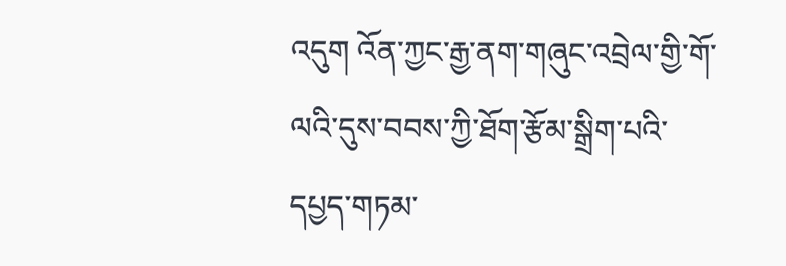འདུག འོན་ཀྱང་རྒྱ་ནག་གཞུང་འབྲེལ་གྱི་གོ་ལའི་དུས་བབས་ཀྱི་ཐོག་རྩོམ་སྒྲིག་པའི་དཔྱད་གཏམ་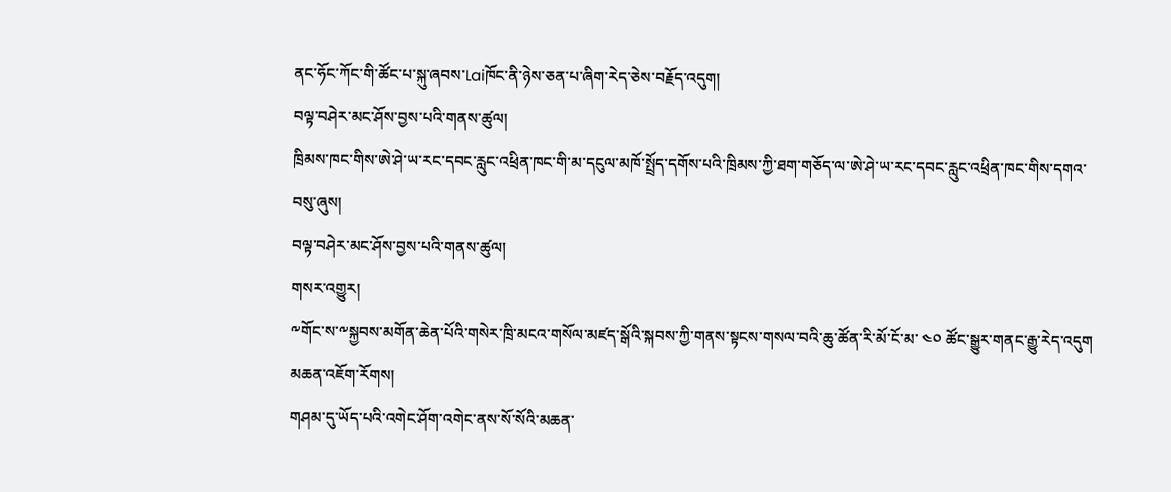ནང་ཧོང་ཀོང་གི་ཚོང་པ་སྐུ་ཞབས་Laiཁོང་ནི་ཉེས་ཅན་པ་ཞིག་རེད་ཅེས་བརྗོད་འདུག།
བལྟ་བཤེར་མང་ཤོས་བྱས་པའི་གནས་ཚུལ།
ཁྲིམས་ཁང་གིས་ཨེ་ཤེ་ཡ་རང་དབང་རླུང་འཕྲིན་ཁང་གི་མ་དངུལ་མཁོ་སྤྲོད་དགོས་པའི་ཁྲིམས་ཀྱི་ཐག་གཅོད་ལ་ཨེ་ཤེ་ཡ་རང་དབང་རླུང་འཕྲིན་ཁང་གིས་དགའ་བསུ་ཞུས།
བལྟ་བཤེར་མང་ཤོས་བྱས་པའི་གནས་ཚུལ།
གསར་འགྱུར།
༸གོང་ས་༸སྐྱབས་མགོན་ཆེན་པོའི་གསེར་ཁྲི་མངའ་གསོལ་མཛད་སྒོའི་སྐབས་ཀྱི་གནས་སྟངས་གསལ་བའི་ཆུ་ཚོན་རི་མོ་ངོ་མ་ ༤༠ ཚོང་སྒྱུར་གནང་རྒྱུ་རེད་འདུག
མཆན་འཇོག་རོགས།
གཤམ་དུ་ཡོད་པའི་འགེང་ཤོག་འགེང་ནས་སོ་སོའི་མཆན་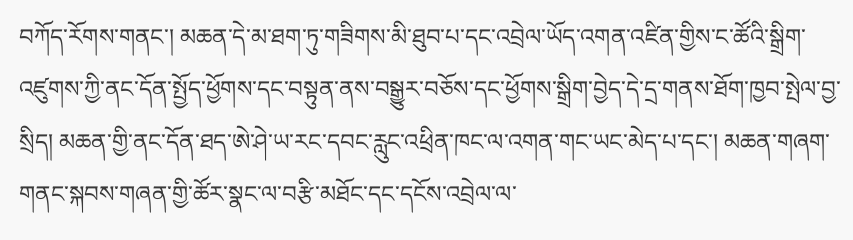བཀོད་རོགས་གནང་། མཆན་དེ་མ་ཐག་ཏུ་གཟིགས་མི་ཐུབ་པ་དང་འབྲེལ་ཡོད་འགན་འཛིན་གྱིས་ང་ཚོའི་སྒྲིག་འཛུགས་ཀྱི་ནང་དོན་སྤྱོད་ཕྱོགས་དང་བསྟུན་ནས་བསྒྱུར་བཅོས་དང་ཕྱོགས་སྒྲིག་བྱེད་དེ་དྲ་གནས་ཐོག་ཁྱབ་སྤེལ་བྱ་སྲིད། མཆན་གྱི་ནང་དོན་ཐད་ཨེ་ཤེ་ཡ་རང་དབང་རླུང་འཕྲིན་ཁང་ལ་འགན་གང་ཡང་མེད་པ་དང་། མཆན་གཞག་གནང་སྐབས་གཞན་གྱི་ཚོར་སྣང་ལ་བརྩི་མཐོང་དང་དངོས་འབྲེལ་ལ་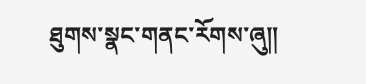ཐུགས་སྣང་གནང་རོགས་ཞུ༎